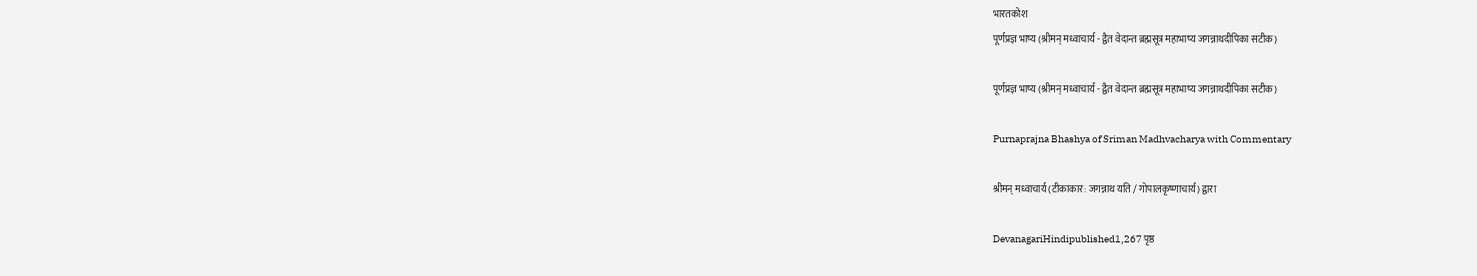भारतकोश
पूर्णप्रज्ञ भाष्य (श्रीमन् मध्वाचार्य - द्वैत वेदान्त ब्रह्मसूत्र महाभाष्य जगन्नाथदीपिका सटीक)

पूर्णप्रज्ञ भाष्य (श्रीमन् मध्वाचार्य - द्वैत वेदान्त ब्रह्मसूत्र महाभाष्य जगन्नाथदीपिका सटीक)

Purnaprajna Bhashya of Sriman Madhvacharya with Commentary

श्रीमन् मध्वाचार्य (टीकाकार: जगन्नाथ यति / गोपालकृष्णाचार्य) द्वारा

DevanagariHindipublished1,267 पृष्ठ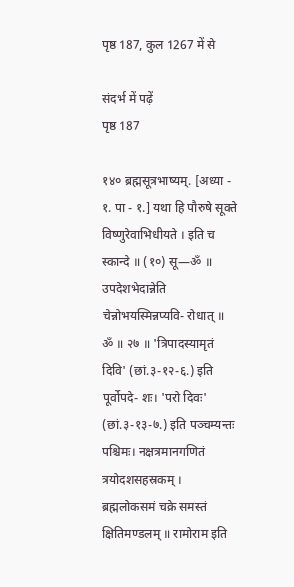पृष्ठ 187, कुल 1267 में से

संदर्भ में पढ़ें
पृष्ठ 187

१४० ब्रह्मसूत्रभाष्यम्. [अध्या - १. पा - १.] यथा हि पौरुषे सूक्ते विष्णुरेवाभिधीयते । इति च स्कान्दे ॥ (१०) सू—ॐ ॥ उपदेशभेदान्नेति चेन्नोभयस्मिन्नप्यवि- रोधात् ॥ ॐ ॥ २७ ॥ 'त्रिपादस्यामृतं दिवि' (छां.३-१२-६.) इति पूर्वोपदे- शः। 'परो दिवः' (छां.३-१३-७.) इति पञ्चम्यन्तः पश्चिमः। नक्षत्रमानगणितं त्रयोदशसहस्रकम् । ब्रह्मलोकसमं चक्रे समस्तं क्षितिमण्डलम् ॥ रामोराम इति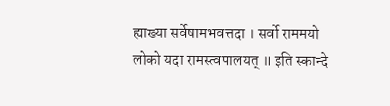ह्याख्या सर्वेषामभवत्तदा । सर्वो राममयो लोको यदा रामस्त्वपालयत् ॥ इति स्कान्दे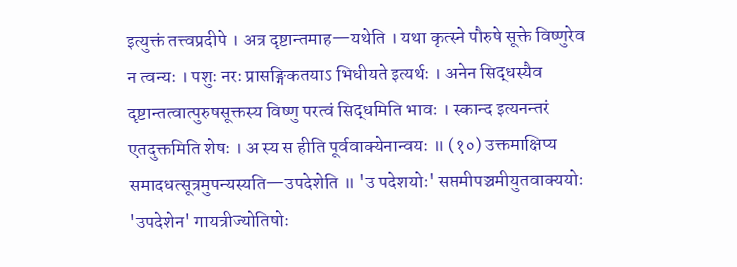इत्युक्तं तत्त्वप्रदीपे । अत्र दृष्टान्तमाह—यथेति । यथा कृत्स्ने पौरुषे सूक्ते विष्णुरेव न त्वन्यः । पशुः नरः प्रासङ्गिकतयाऽ भिधीयते इत्यर्थः । अनेन सिद्धस्यैव दृष्टान्तत्वात्पुरुषसूक्तस्य विष्णु परत्वं सिद्धमिति भावः । स्कान्द इत्यनन्तरं एतदुक्तमिति शेषः । अ स्य स हीति पूर्ववाक्येनान्वयः ॥ (१०) उक्तमाक्षिप्य समादधत्सूत्रमुपन्यस्यति—उपदेशेति ॥ 'उ पदेशयोः' सप्तमीपञ्चमीयुतवाक्ययोः 'उपदेशेन' गायत्रीज्योतिषोः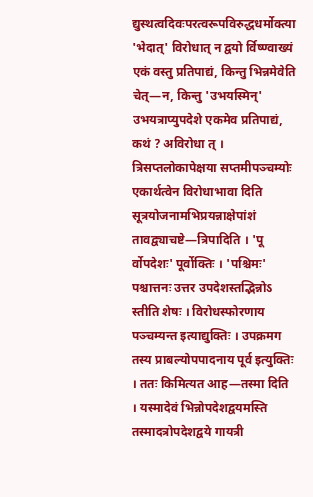द्युस्थत्वदिवःपरत्वरूपविरुद्धधर्मोक्त्या 'भेदात्' विरोधात् न द्वयो र्विष्ण्वाख्यं एकं वस्तु प्रतिपाद्यं, किन्तु भिन्नमेवेति चेत्—न, किन्तु 'उभयस्मिन्' उभयत्राप्युपदेशे एकमेव प्रतिपाद्यं, कथं ? अविरोधा त् । त्रिसप्तलोकापेक्षया सप्तमीपञ्चम्योः एकार्थत्वेन विरोधाभावा दिति सूत्रयोजनामभिप्रयन्नाक्षेपांशं तावद्व्याचष्टे—त्रिपादिति । 'पू र्वोपदेशः' पूर्वोक्तिः । 'पश्चिमः' पश्चात्तनः उत्तर उपदेशस्तद्भिन्नोऽ स्तीति शेषः । विरोधस्फोरणाय पञ्चम्यन्त इत्याद्युक्तिः । उपक्रमग तस्य प्राबल्योपपादनाय पूर्व इत्युक्तिः । ततः किमित्यत आह—तस्मा दिति । यस्मादेवं भिन्नोपदेशद्वयमस्ति तस्मादत्रोपदेशद्वये गायत्री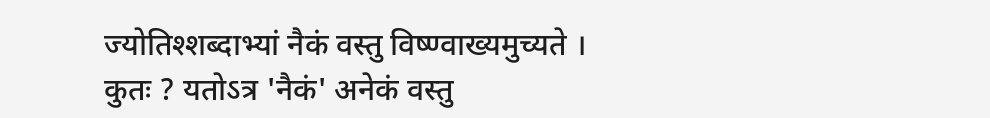ज्योतिश्शब्दाभ्यां नैकं वस्तु विष्ण्वाख्यमुच्यते । कुतः ? यतोऽत्र 'नैकं' अनेकं वस्तु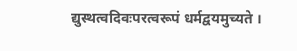द्युस्थत्वदिवःपरत्वरूपं धर्मद्वयमुच्यते ।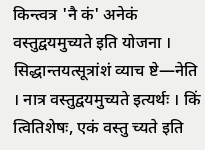किन्त्वत्र 'नै कं' अनेकं वस्तुद्वयमुच्यते इति योजना । सिद्धान्तयत्सूत्रांशं व्याच ष्टे—नेति । नात्र वस्तुद्वयमुच्यते इत्यर्थः । किं त्वितिशेषः, एकं वस्तु च्यते इति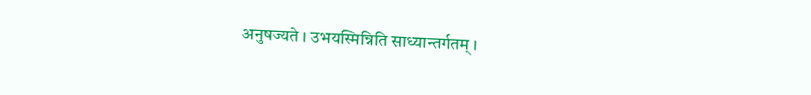अनुषज्यते । उभयस्मिन्निति साध्यान्तर्गतम् ।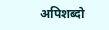अपिशब्दो